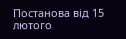Постанова від 15 лютого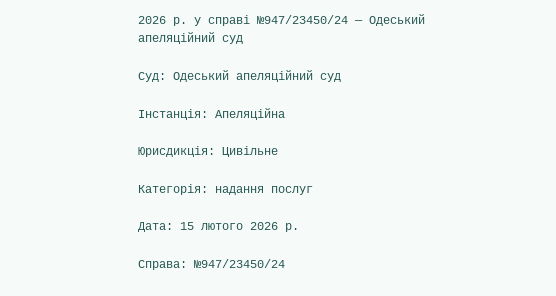2026 р. у справі №947/23450/24 — Одеський апеляційний суд

Суд: Одеський апеляційний суд

Інстанція: Апеляційна

Юрисдикція: Цивільне

Категорія: надання послуг

Дата: 15 лютого 2026 р.

Справа: №947/23450/24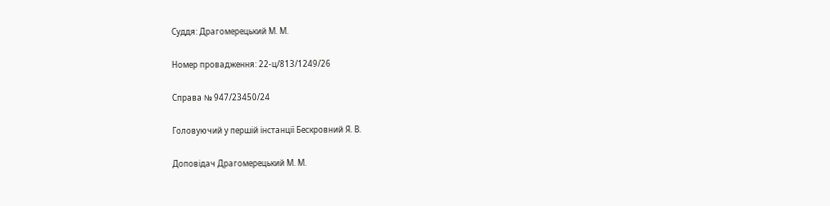Суддя: Драгомерецький М. М.

Номер провадження: 22-ц/813/1249/26

Справа № 947/23450/24

Головуючий у першій інстанції Бескровний Я. В.

Доповідач Драгомерецький М. М.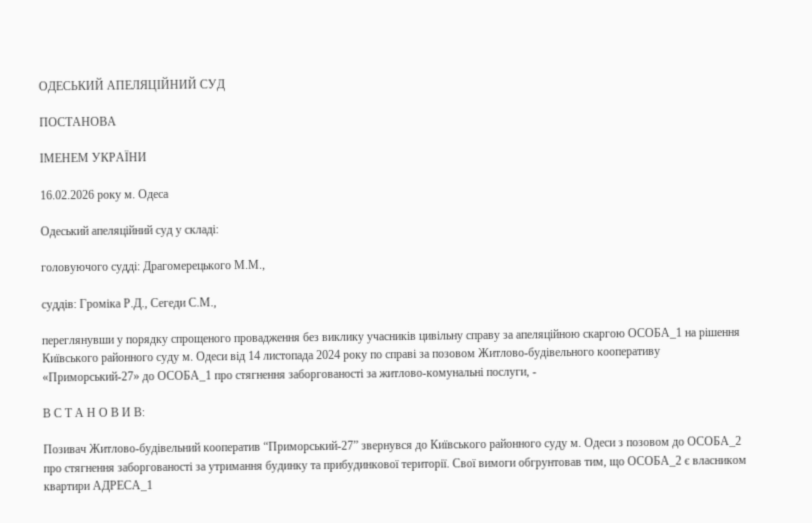ОДЕСЬКИЙ АПЕЛЯЦІЙНИЙ СУД

ПОСТАНОВА

ІМЕНЕМ УКРАЇНИ

16.02.2026 року м. Одеса

Одеський апеляційний суд у складі:

головуючого судді: Драгомерецького М.М.,

суддів: Громіка Р.Д., Сегеди С.М.,

переглянувши у порядку спрощеного провадження без виклику учасників цивільну справу за апеляційною скаргою ОСОБА_1 на рішення Київського районного суду м. Одеси від 14 листопада 2024 року по справі за позовом Житлово-будівельного кооперативу «Приморський-27» до ОСОБА_1 про стягнення заборгованості за житлово-комунальні послуги, -

В С Т А Н О В И В:

Позивач Житлово-будівельний кооператив “Приморський-27” звернувся до Київського районного суду м. Одеси з позовом до ОСОБА_2 про стягнення заборгованості за утримання будинку та прибудинкової території. Свої вимоги обгрунтовав тим, що ОСОБА_2 є власником квартири АДРЕСА_1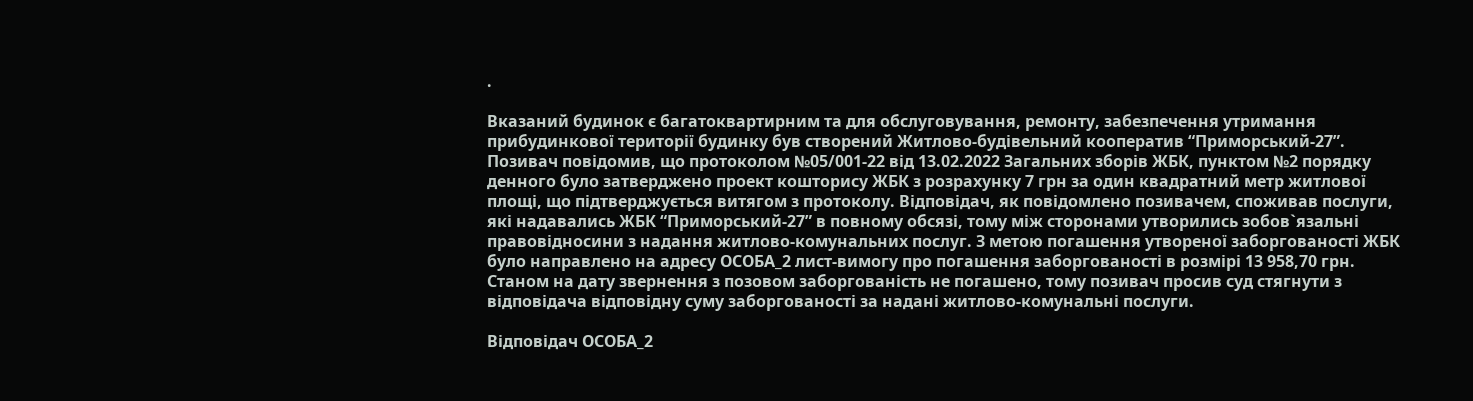.

Вказаний будинок є багатоквартирним та для обслуговування, ремонту, забезпечення утримання прибудинкової території будинку був створений Житлово-будівельний кооператив “Приморський-27”. Позивач повідомив, що протоколом №05/001-22 від 13.02.2022 Загальних зборів ЖБК, пунктом №2 порядку денного було затверджено проект кошторису ЖБК з розрахунку 7 грн за один квадратний метр житлової площі, що підтверджується витягом з протоколу. Відповідач, як повідомлено позивачем, споживав послуги, які надавались ЖБК “Приморський-27” в повному обсязі, тому між сторонами утворились зобов`язальні правовідносини з надання житлово-комунальних послуг. З метою погашення утвореної заборгованості ЖБК було направлено на адресу ОСОБА_2 лист-вимогу про погашення заборгованості в розмірі 13 958,70 грн. Станом на дату звернення з позовом заборгованість не погашено, тому позивач просив суд стягнути з відповідача відповідну суму заборгованості за надані житлово-комунальні послуги.

Відповідач ОСОБА_2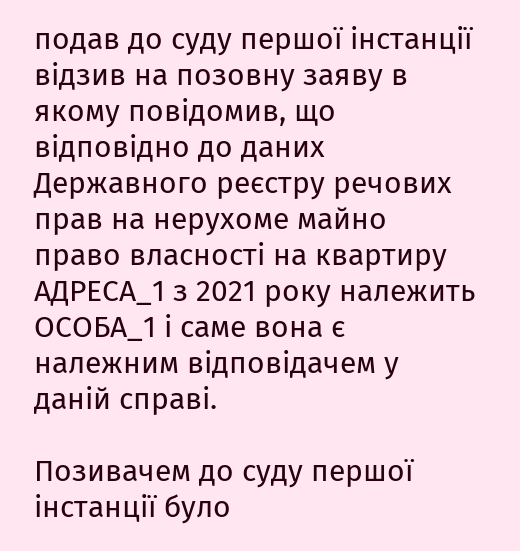подав до суду першої інстанції відзив на позовну заяву в якому повідомив, що відповідно до даних Державного реєстру речових прав на нерухоме майно право власності на квартиру АДРЕСА_1 з 2021 року належить ОСОБА_1 і саме вона є належним відповідачем у даній справі.

Позивачем до суду першої інстанції було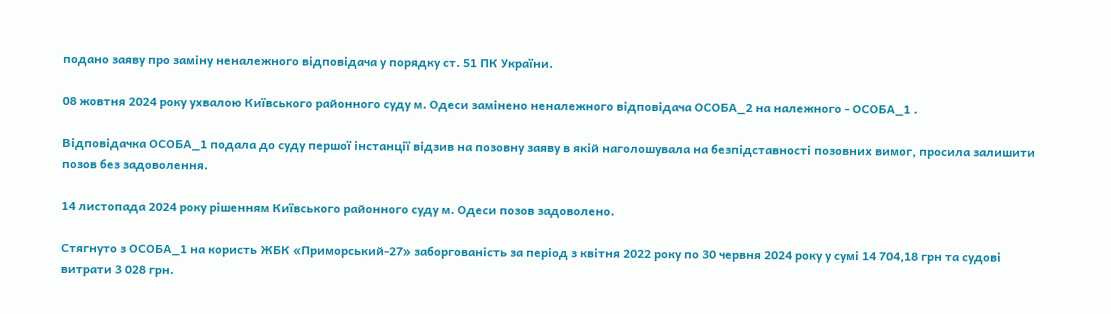подано заяву про заміну неналежного відповідача у порядку ст. 51 ПК України.

08 жовтня 2024 року ухвалою Київського районного суду м. Одеси замінено неналежного відповідача ОСОБА_2 на належного - ОСОБА_1 .

Відповідачка ОСОБА_1 подала до суду першої інстанції відзив на позовну заяву в якій наголошувала на безпідставності позовних вимог, просила залишити позов без задоволення.

14 листопада 2024 року рішенням Київського районного суду м. Одеси позов задоволено.

Стягнуто з ОСОБА_1 на користь ЖБК «Приморський-27» заборгованість за період з квітня 2022 року по 30 червня 2024 року у сумі 14 704,18 грн та судові витрати 3 028 грн.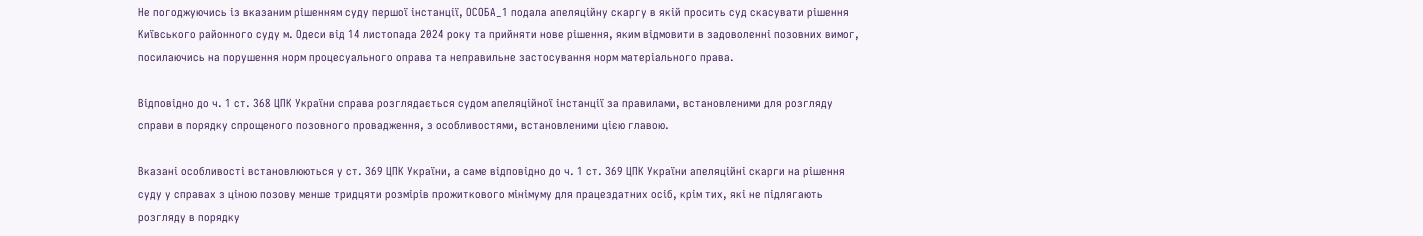Не погоджуючись із вказаним рішенням суду першої інстанції, ОСОБА_1 подала апеляційну скаргу в якій просить суд скасувати рішення Київського районного суду м. Одеси від 14 листопада 2024 року та прийняти нове рішення, яким відмовити в задоволенні позовних вимог, посилаючись на порушення норм процесуального оправа та неправильне застосування норм матеріального права.

Відповідно до ч. 1 ст. 368 ЦПК України справа розглядається судом апеляційної інстанції за правилами, встановленими для розгляду справи в порядку спрощеного позовного провадження, з особливостями, встановленими цією главою.

Вказані особливості встановлюються у ст. 369 ЦПК України, а саме відповідно до ч. 1 ст. 369 ЦПК України апеляційні скарги на рішення суду у справах з ціною позову менше тридцяти розмірів прожиткового мінімуму для працездатних осіб, крім тих, які не підлягають розгляду в порядку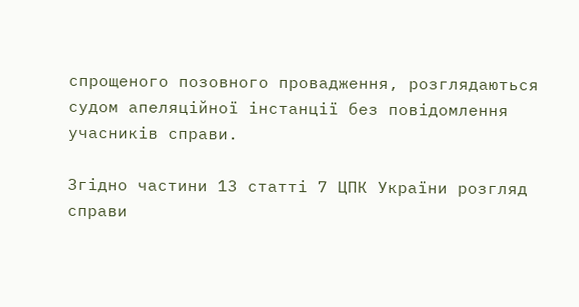спрощеного позовного провадження, розглядаються судом апеляційної інстанції без повідомлення учасників справи.

Згідно частини 13 статті 7 ЦПК України розгляд справи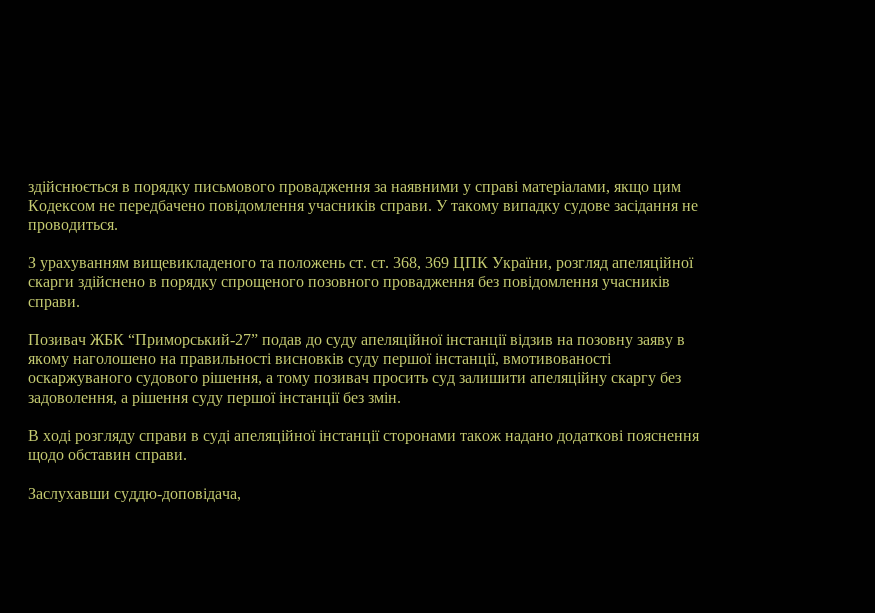здійснюється в порядку письмового провадження за наявними у справі матеріалами, якщо цим Кодексом не передбачено повідомлення учасників справи. У такому випадку судове засідання не проводиться.

З урахуванням вищевикладеного та положень ст. ст. 368, 369 ЦПК України, розгляд апеляційної скарги здійснено в порядку спрощеного позовного провадження без повідомлення учасників справи.

Позивач ЖБК “Приморський-27” подав до суду апеляційної інстанції відзив на позовну заяву в якому наголошено на правильності висновків суду першої інстанції, вмотивованості оскаржуваного судового рішення, а тому позивач просить суд залишити апеляційну скаргу без задоволення, а рішення суду першої інстанції без змін.

В ході розгляду справи в суді апеляційної інстанції сторонами також надано додаткові пояснення щодо обставин справи.

Заслухавши суддю-доповідача,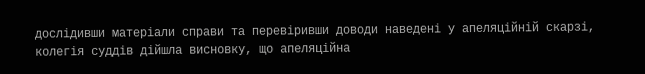дослідивши матеріали справи та перевіривши доводи наведені у апеляційній скарзі, колегія суддів дійшла висновку, що апеляційна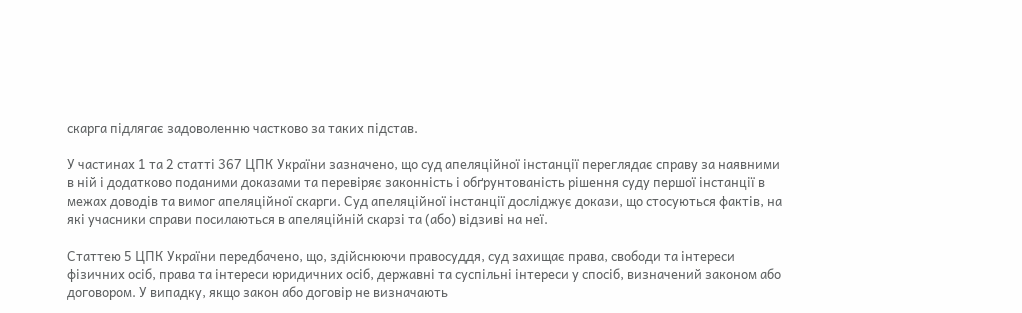скарга підлягає задоволенню частково за таких підстав.

У частинах 1 та 2 статті 367 ЦПК України зазначено, що суд апеляційної інстанції переглядає справу за наявними в ній і додатково поданими доказами та перевіряє законність і обґрунтованість рішення суду першої інстанції в межах доводів та вимог апеляційної скарги. Суд апеляційної інстанції досліджує докази, що стосуються фактів, на які учасники справи посилаються в апеляційній скарзі та (або) відзиві на неї.

Статтею 5 ЦПК України передбачено, що, здійснюючи правосуддя, суд захищає права, свободи та інтереси фізичних осіб, права та інтереси юридичних осіб, державні та суспільні інтереси у спосіб, визначений законом або договором. У випадку, якщо закон або договір не визначають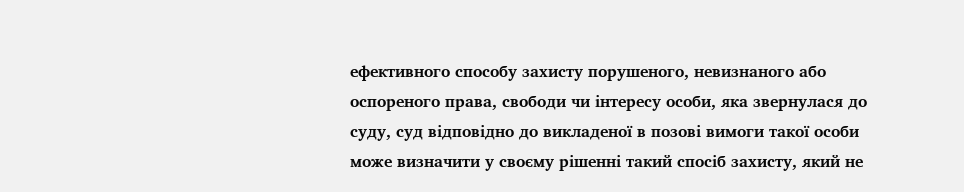ефективного способу захисту порушеного, невизнаного або оспореного права, свободи чи інтересу особи, яка звернулася до суду, суд відповідно до викладеної в позові вимоги такої особи може визначити у своєму рішенні такий спосіб захисту, який не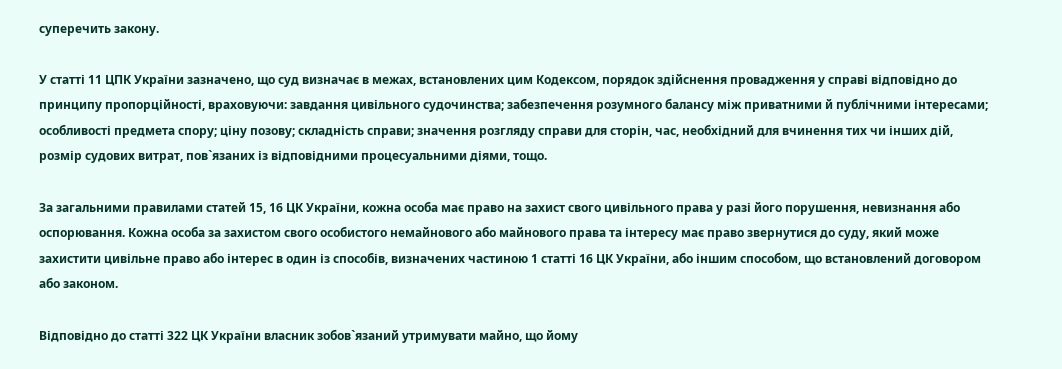суперечить закону.

У статті 11 ЦПК України зазначено, що суд визначає в межах, встановлених цим Кодексом, порядок здійснення провадження у справі відповідно до принципу пропорційності, враховуючи: завдання цивільного судочинства; забезпечення розумного балансу між приватними й публічними інтересами; особливості предмета спору; ціну позову; складність справи; значення розгляду справи для сторін, час, необхідний для вчинення тих чи інших дій, розмір судових витрат, пов`язаних із відповідними процесуальними діями, тощо.

За загальними правилами статей 15, 16 ЦК України, кожна особа має право на захист свого цивільного права у разі його порушення, невизнання або оспорювання. Кожна особа за захистом свого особистого немайнового або майнового права та інтересу має право звернутися до суду, який може захистити цивільне право або інтерес в один із способів, визначених частиною 1 статті 16 ЦК України, або іншим способом, що встановлений договором або законом.

Відповідно до статті 322 ЦК України власник зобов`язаний утримувати майно, що йому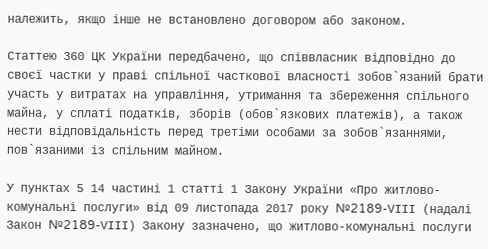належить, якщо інше не встановлено договором або законом.

Статтею 360 ЦК України передбачено, що співвласник відповідно до своєї частки у праві спільної часткової власності зобов`язаний брати участь у витратах на управління, утримання та збереження спільного майна, у сплаті податків, зборів (обов`язкових платежів), а також нести відповідальність перед третіми особами за зобов`язаннями, пов`язаними із спільним майном.

У пунктах 5 14 частині 1 статті 1 Закону України «Про житлово-комунальні послуги» від 09 листопада 2017 року №2189-VІІІ (надалі Закон №2189-VІІІ) Закону зазначено, що житлово-комунальні послуги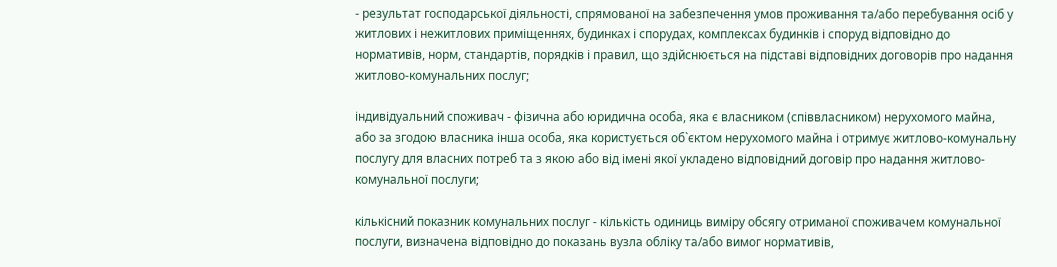- результат господарської діяльності, спрямованої на забезпечення умов проживання та/або перебування осіб у житлових і нежитлових приміщеннях, будинках і спорудах, комплексах будинків і споруд відповідно до нормативів, норм, стандартів, порядків і правил, що здійснюється на підставі відповідних договорів про надання житлово-комунальних послуг;

індивідуальний споживач - фізична або юридична особа, яка є власником (співвласником) нерухомого майна, або за згодою власника інша особа, яка користується об`єктом нерухомого майна і отримує житлово-комунальну послугу для власних потреб та з якою або від імені якої укладено відповідний договір про надання житлово-комунальної послуги;

кількісний показник комунальних послуг - кількість одиниць виміру обсягу отриманої споживачем комунальної послуги, визначена відповідно до показань вузла обліку та/або вимог нормативів,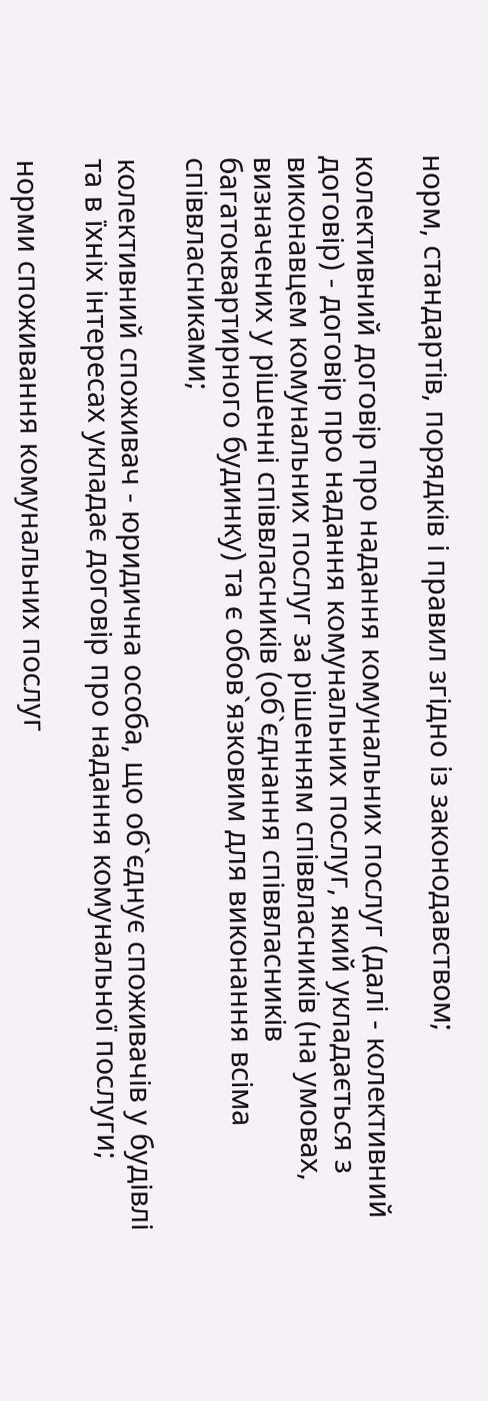норм, стандартів, порядків і правил згідно із законодавством;

колективний договір про надання комунальних послуг (далі - колективний договір) - договір про надання комунальних послуг, який укладається з виконавцем комунальних послуг за рішенням співвласників (на умовах, визначених у рішенні співвласників (об`єднання співвласників багатоквартирного будинку) та є обов`язковим для виконання всіма співвласниками;

колективний споживач - юридична особа, що об`єднує споживачів у будівлі та в їхніх інтересах укладає договір про надання комунальної послуги;

норми споживання комунальних послуг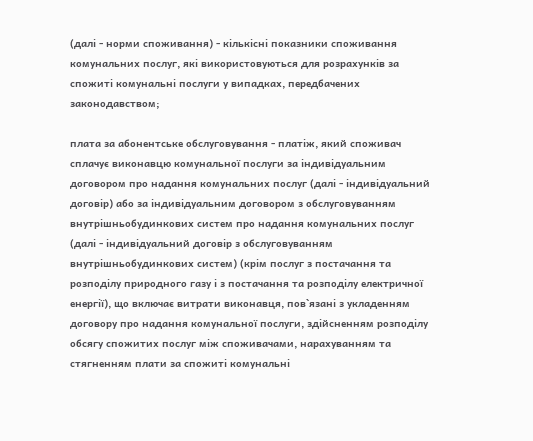(далі - норми споживання) - кількісні показники споживання комунальних послуг, які використовуються для розрахунків за спожиті комунальні послуги у випадках, передбачених законодавством;

плата за абонентське обслуговування - платіж, який споживач сплачує виконавцю комунальної послуги за індивідуальним договором про надання комунальних послуг (далі - індивідуальний договір) або за індивідуальним договором з обслуговуванням внутрішньобудинкових систем про надання комунальних послуг (далі - індивідуальний договір з обслуговуванням внутрішньобудинкових систем) (крім послуг з постачання та розподілу природного газу і з постачання та розподілу електричної енергії), що включає витрати виконавця, пов`язані з укладенням договору про надання комунальної послуги, здійсненням розподілу обсягу спожитих послуг між споживачами, нарахуванням та стягненням плати за спожиті комунальні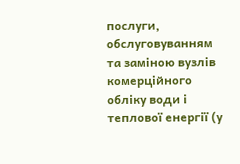послуги, обслуговуванням та заміною вузлів комерційного обліку води і теплової енергії (у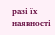разі їх наявності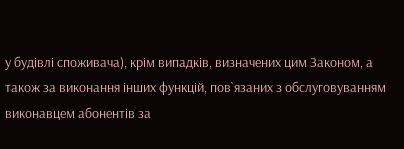у будівлі споживача), крім випадків, визначених цим Законом, а також за виконання інших функцій, пов`язаних з обслуговуванням виконавцем абонентів за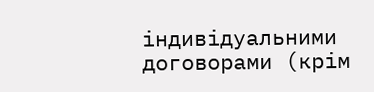індивідуальними договорами (крім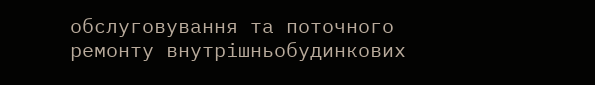обслуговування та поточного ремонту внутрішньобудинкових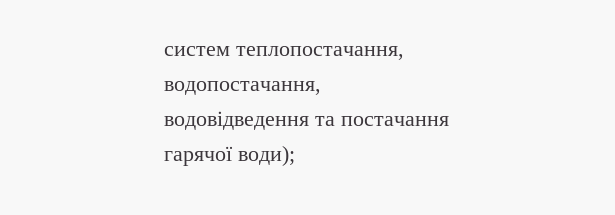систем теплопостачання, водопостачання, водовідведення та постачання гарячої води);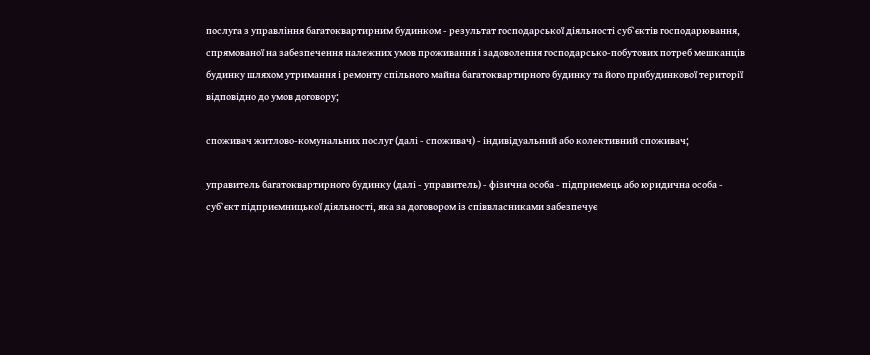послуга з управління багатоквартирним будинком - результат господарської діяльності суб`єктів господарювання, спрямованої на забезпечення належних умов проживання і задоволення господарсько-побутових потреб мешканців будинку шляхом утримання і ремонту спільного майна багатоквартирного будинку та його прибудинкової території відповідно до умов договору;

споживач житлово-комунальних послуг (далі - споживач) - індивідуальний або колективний споживач;

управитель багатоквартирного будинку (далі - управитель) - фізична особа - підприємець або юридична особа - суб`єкт підприємницької діяльності, яка за договором із співвласниками забезпечує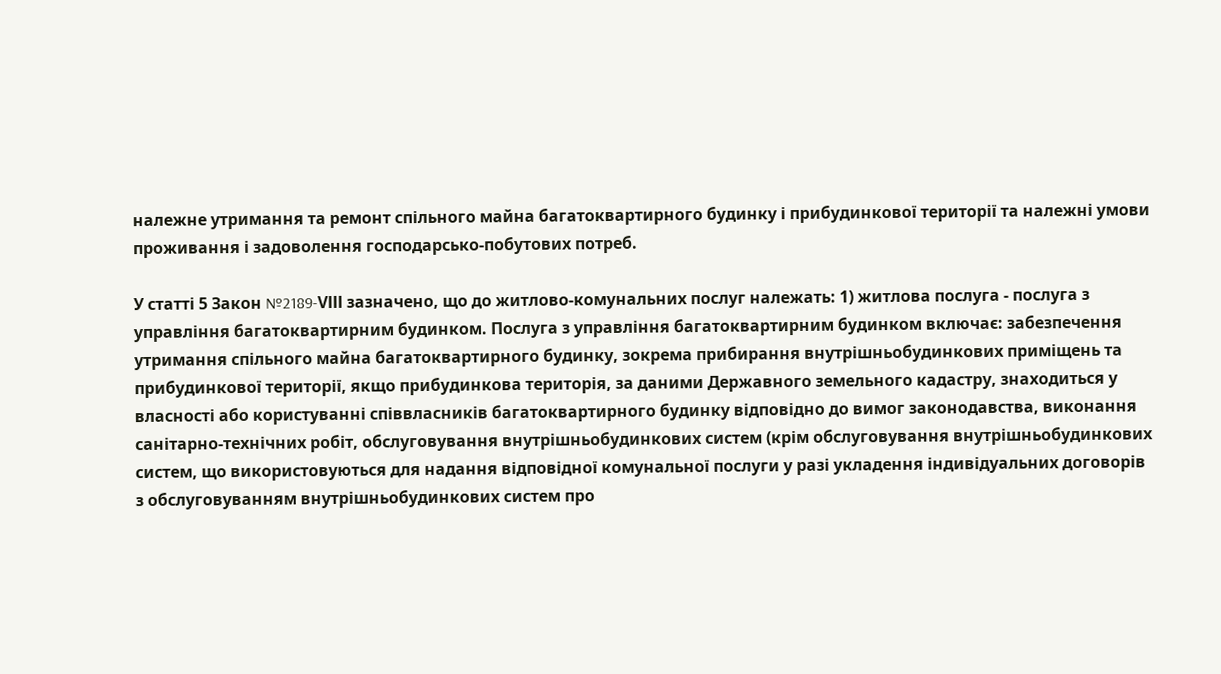належне утримання та ремонт спільного майна багатоквартирного будинку і прибудинкової території та належні умови проживання і задоволення господарсько-побутових потреб.

У статті 5 Закон №2189-VІІІ зазначено, що до житлово-комунальних послуг належать: 1) житлова послуга - послуга з управління багатоквартирним будинком. Послуга з управління багатоквартирним будинком включає: забезпечення утримання спільного майна багатоквартирного будинку, зокрема прибирання внутрішньобудинкових приміщень та прибудинкової території, якщо прибудинкова територія, за даними Державного земельного кадастру, знаходиться у власності або користуванні співвласників багатоквартирного будинку відповідно до вимог законодавства, виконання санітарно-технічних робіт, обслуговування внутрішньобудинкових систем (крім обслуговування внутрішньобудинкових систем, що використовуються для надання відповідної комунальної послуги у разі укладення індивідуальних договорів з обслуговуванням внутрішньобудинкових систем про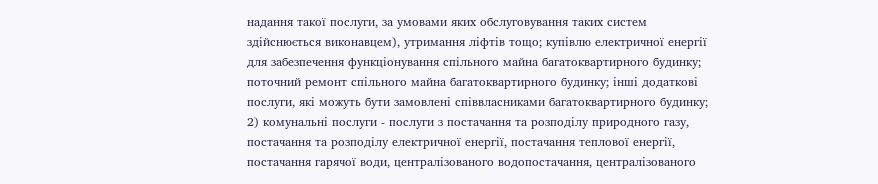надання такої послуги, за умовами яких обслуговування таких систем здійснюється виконавцем), утримання ліфтів тощо; купівлю електричної енергії для забезпечення функціонування спільного майна багатоквартирного будинку; поточний ремонт спільного майна багатоквартирного будинку; інші додаткові послуги, які можуть бути замовлені співвласниками багатоквартирного будинку; 2) комунальні послуги - послуги з постачання та розподілу природного газу, постачання та розподілу електричної енергії, постачання теплової енергії, постачання гарячої води, централізованого водопостачання, централізованого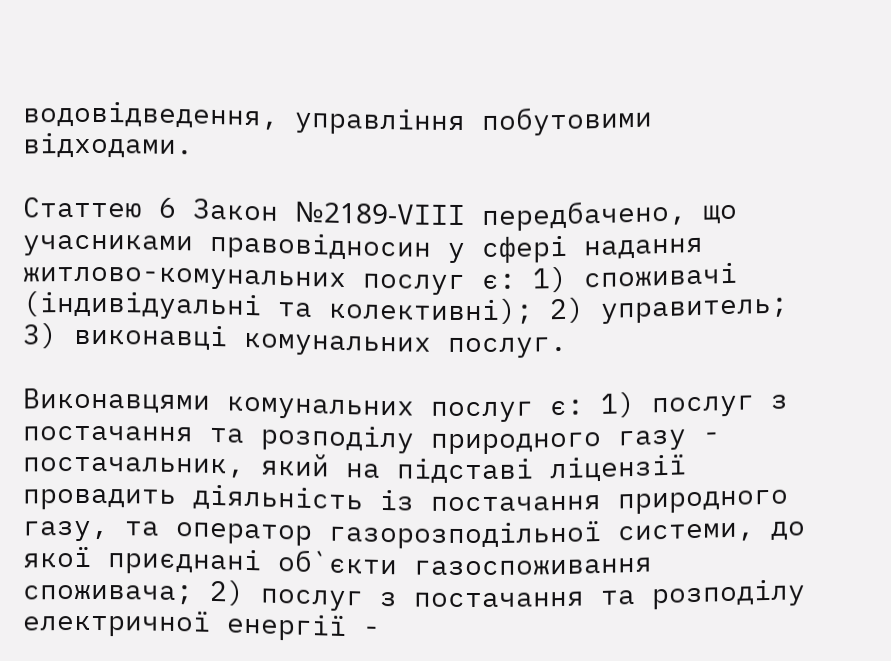водовідведення, управління побутовими відходами.

Статтею 6 Закон №2189-VІІІ передбачено, що учасниками правовідносин у сфері надання житлово-комунальних послуг є: 1) споживачі (індивідуальні та колективні); 2) управитель; 3) виконавці комунальних послуг.

Виконавцями комунальних послуг є: 1) послуг з постачання та розподілу природного газу - постачальник, який на підставі ліцензії провадить діяльність із постачання природного газу, та оператор газорозподільної системи, до якої приєднані об`єкти газоспоживання споживача; 2) послуг з постачання та розподілу електричної енергії -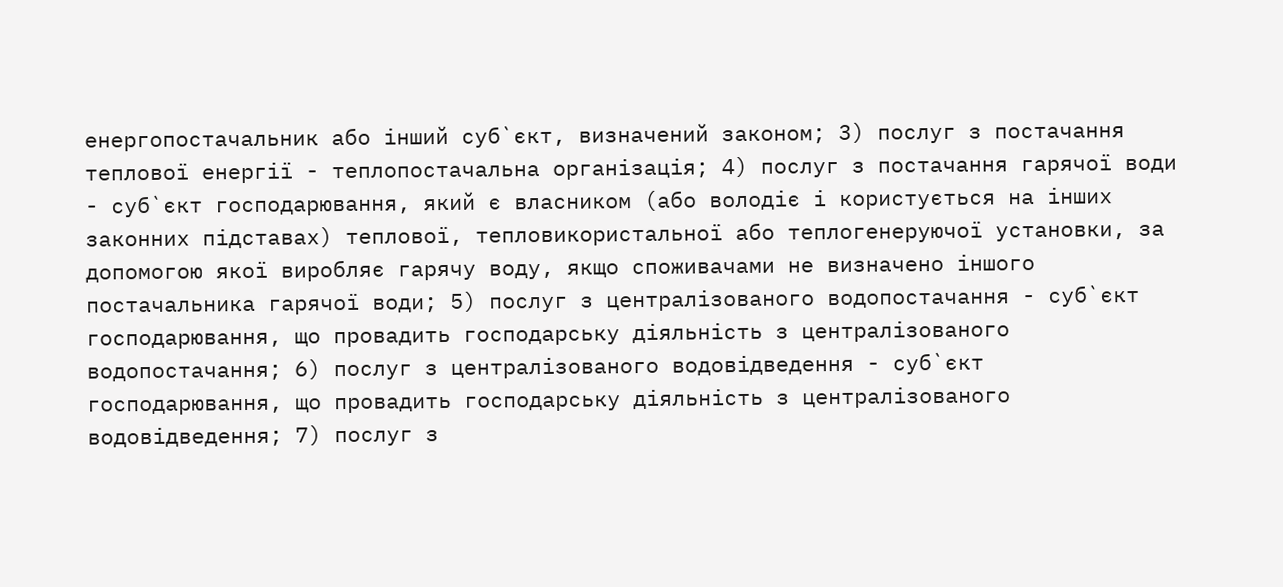енергопостачальник або інший суб`єкт, визначений законом; 3) послуг з постачання теплової енергії - теплопостачальна організація; 4) послуг з постачання гарячої води - суб`єкт господарювання, який є власником (або володіє і користується на інших законних підставах) теплової, тепловикористальної або теплогенеруючої установки, за допомогою якої виробляє гарячу воду, якщо споживачами не визначено іншого постачальника гарячої води; 5) послуг з централізованого водопостачання - суб`єкт господарювання, що провадить господарську діяльність з централізованого водопостачання; 6) послуг з централізованого водовідведення - суб`єкт господарювання, що провадить господарську діяльність з централізованого водовідведення; 7) послуг з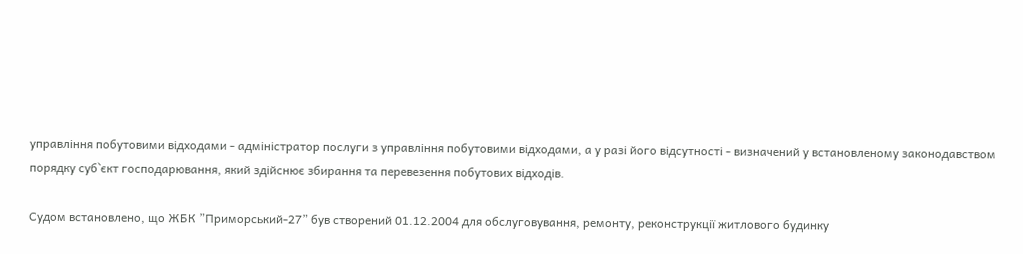управління побутовими відходами - адміністратор послуги з управління побутовими відходами, а у разі його відсутності - визначений у встановленому законодавством порядку суб`єкт господарювання, який здійснює збирання та перевезення побутових відходів.

Судом встановлено, що ЖБК ”Приморський-27” був створений 01.12.2004 для обслуговування, ремонту, реконструкції житлового будинку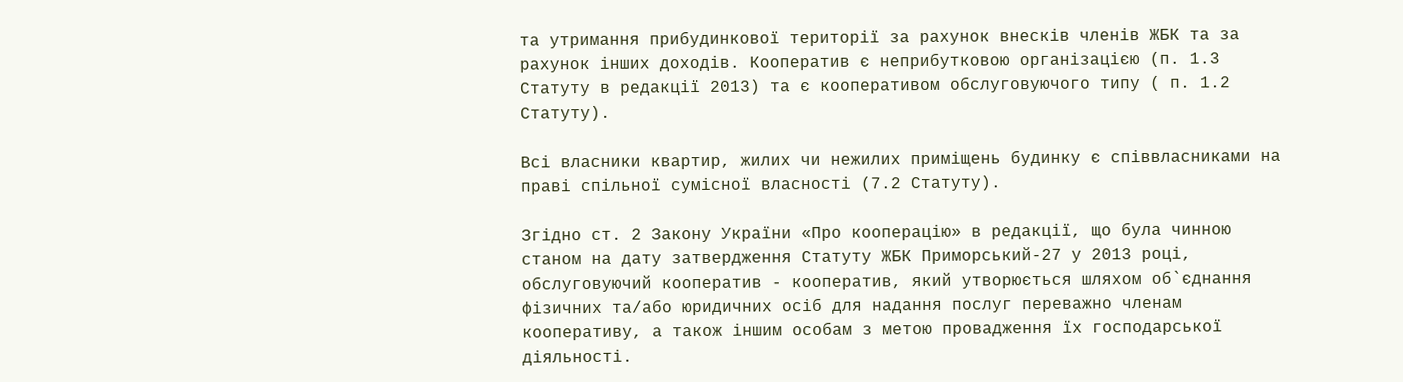та утримання прибудинкової території за рахунок внесків членів ЖБК та за рахунок інших доходів. Кооператив є неприбутковою організацією (п. 1.3 Статуту в редакції 2013) та є кооперативом обслуговуючого типу ( п. 1.2 Статуту).

Всі власники квартир, жилих чи нежилих приміщень будинку є співвласниками на праві спільної сумісної власності (7.2 Статуту).

Згідно ст. 2 Закону України «Про кооперацію» в редакції, що була чинною станом на дату затвердження Статуту ЖБК Приморський-27 у 2013 році, обслуговуючий кооператив - кооператив, який утворюється шляхом об`єднання фізичних та/або юридичних осіб для надання послуг переважно членам кооперативу, а також іншим особам з метою провадження їх господарської діяльності.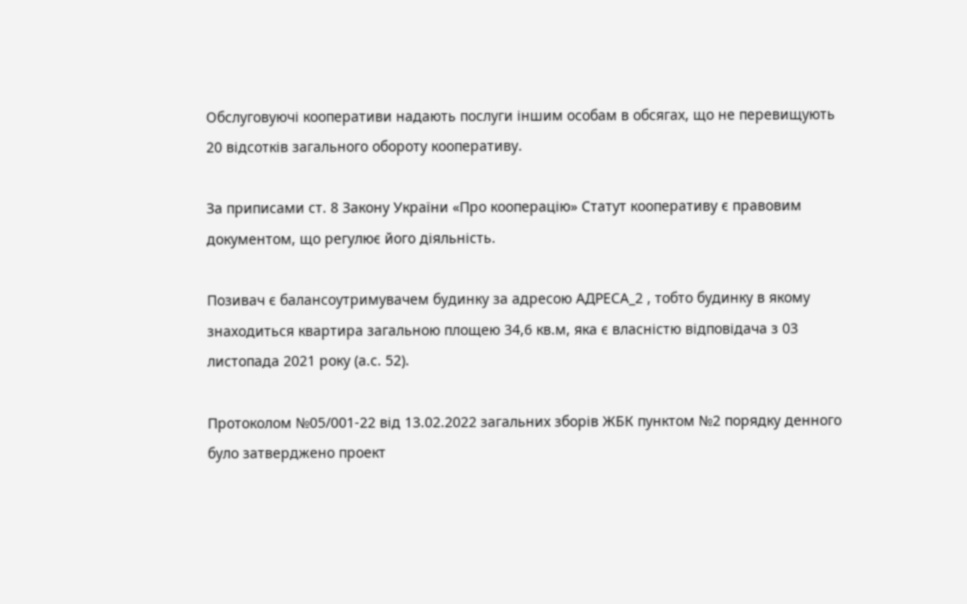Обслуговуючі кооперативи надають послуги іншим особам в обсягах, що не перевищують 20 відсотків загального обороту кооперативу.

За приписами ст. 8 Закону України «Про кооперацію» Статут кооперативу є правовим документом, що регулює його діяльність.

Позивач є балансоутримувачем будинку за адресою АДРЕСА_2 , тобто будинку в якому знаходиться квартира загальною площею 34,6 кв.м, яка є власністю відповідача з 03 листопада 2021 року (а.с. 52).

Протоколом №05/001-22 від 13.02.2022 загальних зборів ЖБК пунктом №2 порядку денного було затверджено проект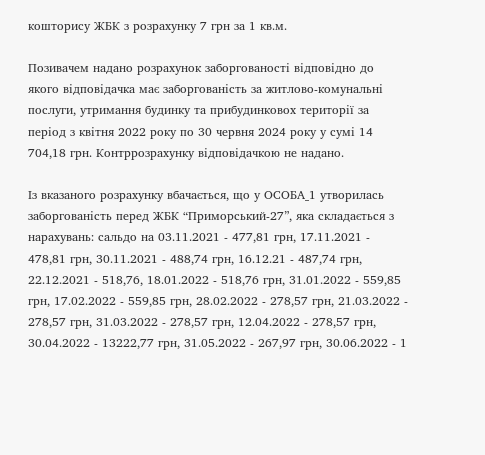кошторису ЖБК з розрахунку 7 грн за 1 кв.м.

Позивачем надано розрахунок заборгованості відповідно до якого відповідачка має заборгованість за житлово-комунальні послуги, утримання будинку та прибудинковох території за період з квітня 2022 року по 30 червня 2024 року у сумі 14 704,18 грн. Контррозрахунку відповідачкою не надано.

Із вказаного розрахунку вбачається, що у ОСОБА_1 утворилась заборгованість перед ЖБК “Приморський-27”, яка складається з нарахувань: сальдо на 03.11.2021 - 477,81 грн, 17.11.2021 - 478,81 грн, 30.11.2021 - 488,74 грн, 16.12.21 - 487,74 грн, 22.12.2021 - 518,76, 18.01.2022 - 518,76 грн, 31.01.2022 - 559,85 грн, 17.02.2022 - 559,85 грн, 28.02.2022 - 278,57 грн, 21.03.2022 - 278,57 грн, 31.03.2022 - 278,57 грн, 12.04.2022 - 278,57 грн, 30.04.2022 - 13222,77 грн, 31.05.2022 - 267,97 грн, 30.06.2022 - 1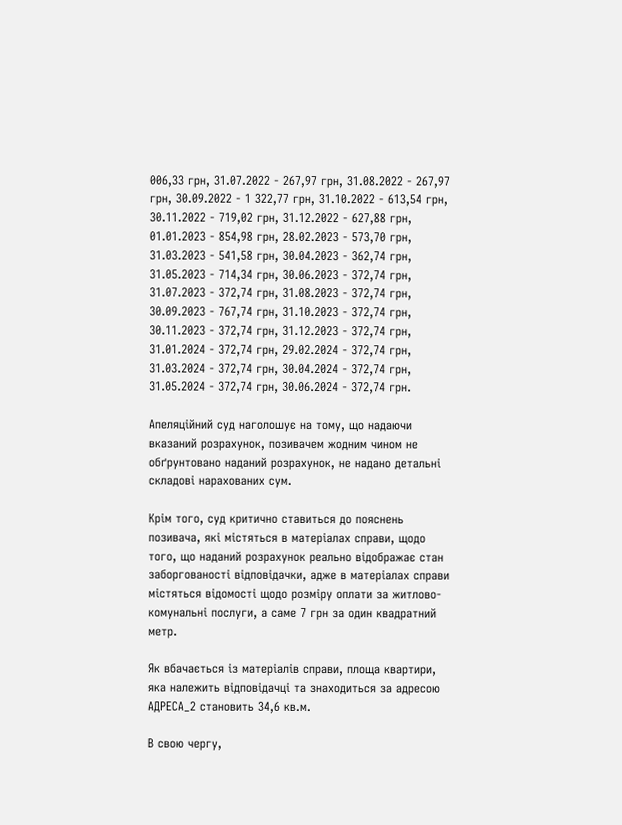006,33 грн, 31.07.2022 - 267,97 грн, 31.08.2022 - 267,97 грн, 30.09.2022 - 1 322,77 грн, 31.10.2022 - 613,54 грн, 30.11.2022 - 719,02 грн, 31.12.2022 - 627,88 грн, 01.01.2023 - 854,98 грн, 28.02.2023 - 573,70 грн, 31.03.2023 - 541,58 грн, 30.04.2023 - 362,74 грн, 31.05.2023 - 714,34 грн, 30.06.2023 - 372,74 грн, 31.07.2023 - 372,74 грн, 31.08.2023 - 372,74 грн, 30.09.2023 - 767,74 грн, 31.10.2023 - 372,74 грн, 30.11.2023 - 372,74 грн, 31.12.2023 - 372,74 грн, 31.01.2024 - 372,74 грн, 29.02.2024 - 372,74 грн, 31.03.2024 - 372,74 грн, 30.04.2024 - 372,74 грн, 31.05.2024 - 372,74 грн, 30.06.2024 - 372,74 грн.

Апеляційний суд наголошує на тому, що надаючи вказаний розрахунок, позивачем жодним чином не обґрунтовано наданий розрахунок, не надано детальні складові нарахованих сум.

Крім того, суд критично ставиться до пояснень позивача, які містяться в матеріалах справи, щодо того, що наданий розрахунок реально відображає стан заборгованості відповідачки, адже в матеріалах справи містяться відомості щодо розміру оплати за житлово-комунальні послуги, а саме 7 грн за один квадратний метр.

Як вбачається із матеріалів справи, площа квартири, яка належить відповідачці та знаходиться за адресою АДРЕСА_2 становить 34,6 кв.м.

В свою чергу,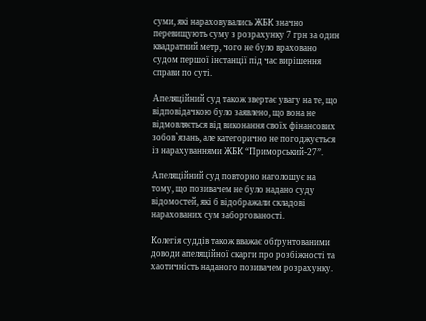суми, які нараховувались ЖБК значно перевищують суму з розрахунку 7 грн за один квадратний метр, чого не було враховано судом першої інстанції під час вирішення справи по суті.

Апеляційний суд також звертає увагу на те, що відповідачкою було заявлено, що вона не відмовляється від виконання своїх фінансових зобов`язань, але категорично не погоджується із нарахуваннями ЖБК “Приморський-27”.

Апеляційний суд повторно наголошує на тому, що позивачем не було надано суду відомостей, які б відображали складові нарахованих сум заборгованості.

Колегія суддів також вважає обґрунтованими доводи апеляційної скарги про розбіжності та хаотичність наданого позивачем розрахунку.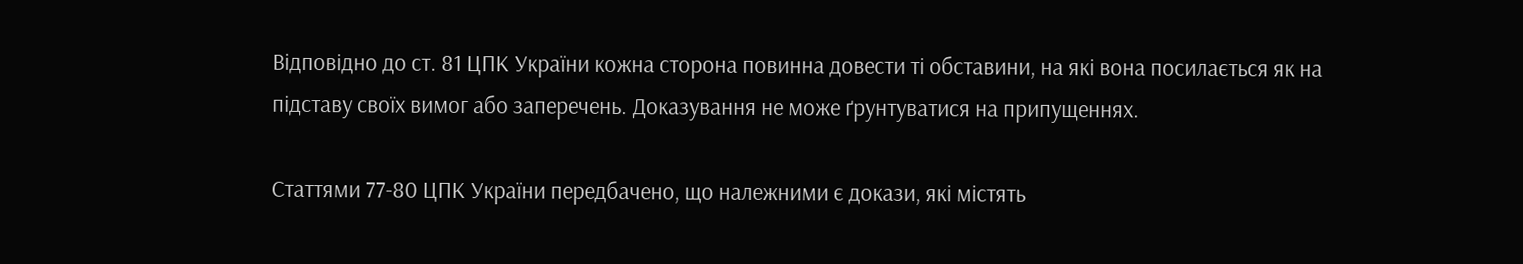Відповідно до ст. 81 ЦПК України кожна сторона повинна довести ті обставини, на які вона посилається як на підставу своїх вимог або заперечень. Доказування не може ґрунтуватися на припущеннях.

Статтями 77-80 ЦПК України передбачено, що належними є докази, які містять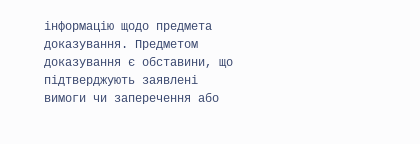інформацію щодо предмета доказування. Предметом доказування є обставини, що підтверджують заявлені вимоги чи заперечення або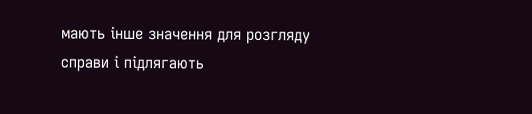мають інше значення для розгляду справи і підлягають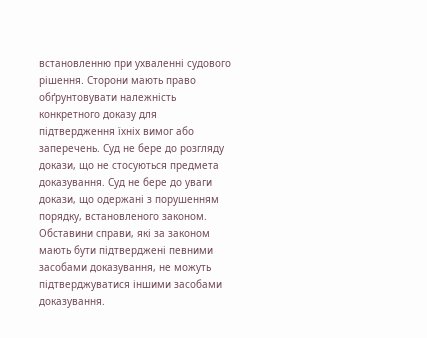встановленню при ухваленні судового рішення. Сторони мають право обґрунтовувати належність конкретного доказу для підтвердження їхніх вимог або заперечень. Суд не бере до розгляду докази, що не стосуються предмета доказування. Суд не бере до уваги докази, що одержані з порушенням порядку, встановленого законом. Обставини справи, які за законом мають бути підтверджені певними засобами доказування, не можуть підтверджуватися іншими засобами доказування.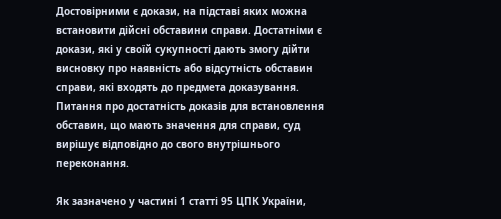Достовірними є докази, на підставі яких можна встановити дійсні обставини справи. Достатніми є докази, які у своїй сукупності дають змогу дійти висновку про наявність або відсутність обставин справи, які входять до предмета доказування. Питання про достатність доказів для встановлення обставин, що мають значення для справи, суд вирішує відповідно до свого внутрішнього переконання.

Як зазначено у частині 1 статті 95 ЦПК України,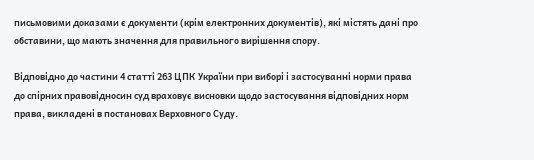письмовими доказами є документи (крім електронних документів), які містять дані про обставини, що мають значення для правильного вирішення спору.

Відповідно до частини 4 статті 263 ЦПК України при виборі і застосуванні норми права до спірних правовідносин суд враховує висновки щодо застосування відповідних норм права, викладені в постановах Верховного Суду.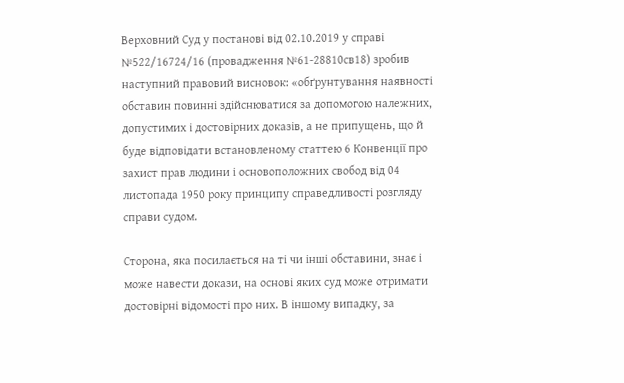Верховний Суд у постанові від 02.10.2019 у справі №522/16724/16 (провадження №61-28810св18) зробив наступний правовий висновок: «обґрунтування наявності обставин повинні здійснюватися за допомогою належних, допустимих і достовірних доказів, а не припущень, що й буде відповідати встановленому статтею 6 Конвенції про захист прав людини і основоположних свобод від 04 листопада 1950 року принципу справедливості розгляду справи судом.

Сторона, яка посилається на ті чи інші обставини, знає і може навести докази, на основі яких суд може отримати достовірні відомості про них. В іншому випадку, за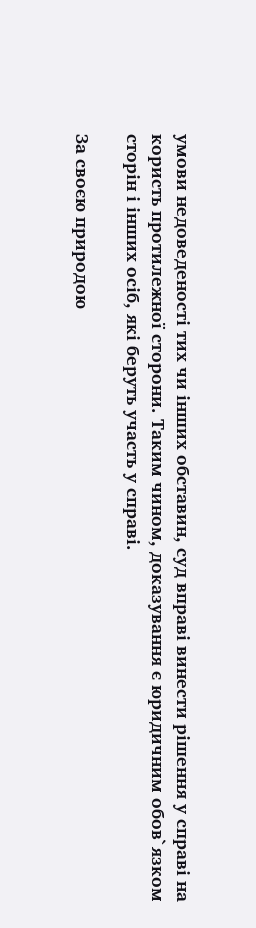умови недоведеності тих чи інших обставин, суд вправі винести рішення у справі на користь протилежної сторони. Таким чином, доказування є юридичним обов`язком сторін і інших осіб, які беруть участь у справі.

За своєю природою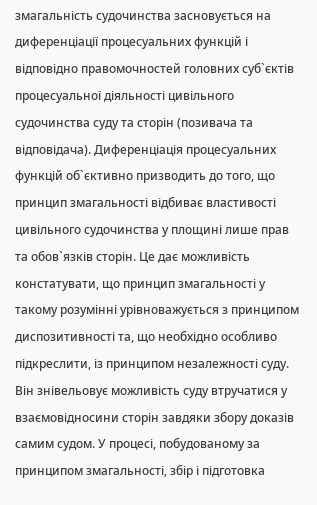змагальність судочинства засновується на диференціації процесуальних функцій і відповідно правомочностей головних суб`єктів процесуальної діяльності цивільного судочинства суду та сторін (позивача та відповідача). Диференціація процесуальних функцій об`єктивно призводить до того, що принцип змагальності відбиває властивості цивільного судочинства у площині лише прав та обов`язків сторін. Це дає можливість констатувати, що принцип змагальності у такому розумінні урівноважується з принципом диспозитивності та, що необхідно особливо підкреслити, із принципом незалежності суду. Він знівельовує можливість суду втручатися у взаємовідносини сторін завдяки збору доказів самим судом. У процесі, побудованому за принципом змагальності, збір і підготовка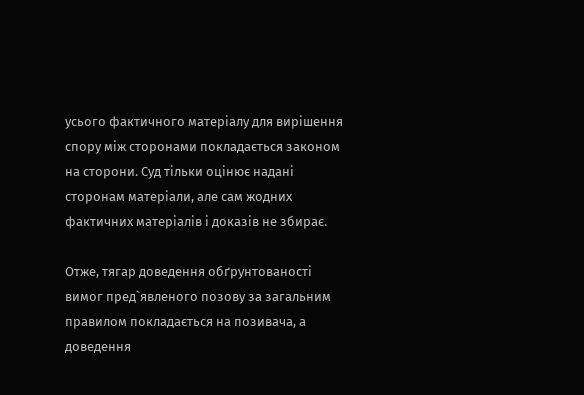усього фактичного матеріалу для вирішення спору між сторонами покладається законом на сторони. Суд тільки оцінює надані сторонам матеріали, але сам жодних фактичних матеріалів і доказів не збирає.

Отже, тягар доведення обґрунтованості вимог пред`явленого позову за загальним правилом покладається на позивача, а доведення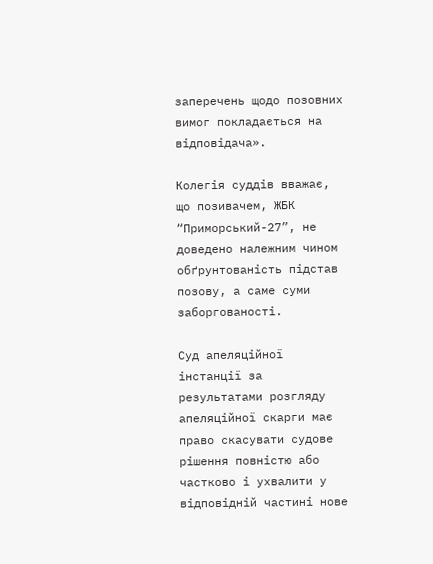заперечень щодо позовних вимог покладається на відповідача».

Колегія суддів вважає, що позивачем, ЖБК “Приморський-27”, не доведено належним чином обґрунтованість підстав позову, а саме суми заборгованості.

Суд апеляційної інстанції за результатами розгляду апеляційної скарги має право скасувати судове рішення повністю або частково і ухвалити у відповідній частині нове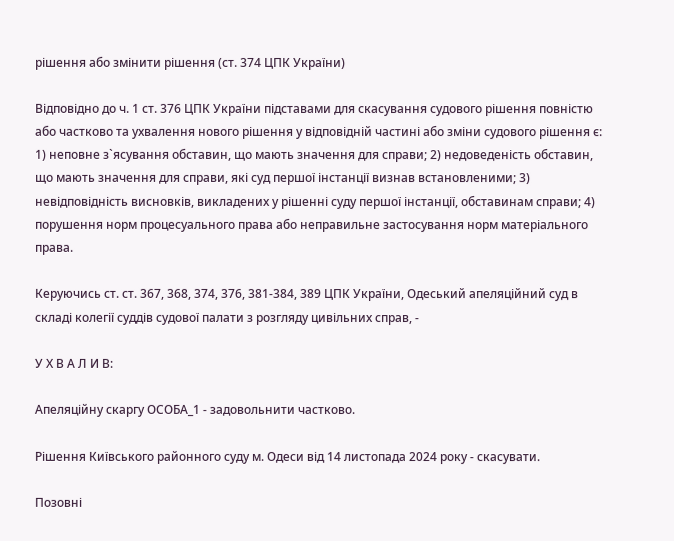рішення або змінити рішення (ст. 374 ЦПК України)

Відповідно до ч. 1 ст. 376 ЦПК України підставами для скасування судового рішення повністю або частково та ухвалення нового рішення у відповідній частині або зміни судового рішення є: 1) неповне з`ясування обставин, що мають значення для справи; 2) недоведеність обставин, що мають значення для справи, які суд першої інстанції визнав встановленими; 3) невідповідність висновків, викладених у рішенні суду першої інстанції, обставинам справи; 4) порушення норм процесуального права або неправильне застосування норм матеріального права.

Керуючись ст. ст. 367, 368, 374, 376, 381-384, 389 ЦПК України, Одеський апеляційний суд в складі колегії суддів судової палати з розгляду цивільних справ, -

У Х В А Л И В:

Апеляційну скаргу ОСОБА_1 - задовольнити частково.

Рішення Київського районного суду м. Одеси від 14 листопада 2024 року - скасувати.

Позовні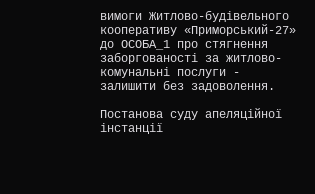вимоги Житлово-будівельного кооперативу «Приморський-27» до ОСОБА_1 про стягнення заборгованості за житлово-комунальні послуги - залишити без задоволення.

Постанова суду апеляційної інстанції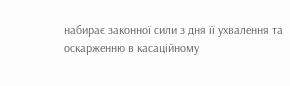набирає законної сили з дня її ухвалення та оскарженню в касаційному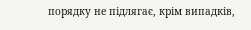порядку не підлягає, крім випадків,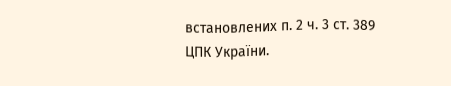встановлених п. 2 ч. 3 ст. 389 ЦПК України.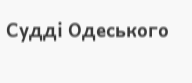Судді Одеського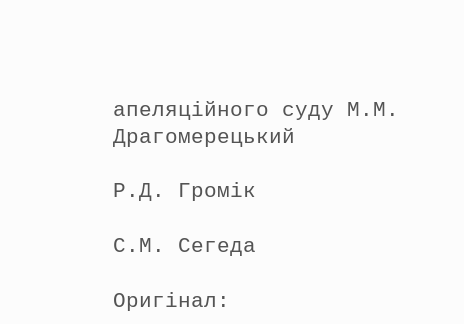апеляційного суду М.М. Драгомерецький

Р.Д. Громік

С.М. Сегеда

Оригінал: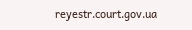reyestr.court.gov.ua